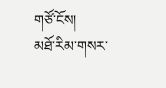གཙོ་ངོས།
མཐོ་རིམ་གསར་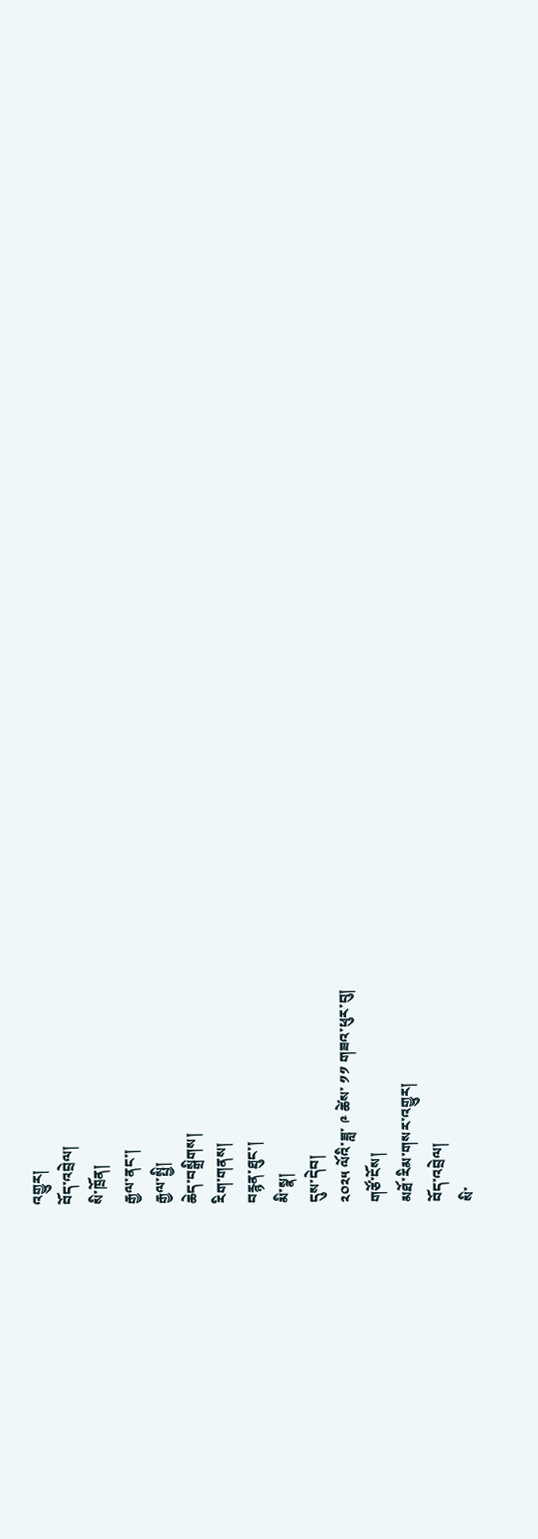འགྱུར།
བོད་འབྲེལ།
སི་ཁྲོན།
རྒྱལ་ནང་།
རྒྱལ་སྤྱི།
ཆེད་བསྒྲིགས།
རིག་གནས།
བརྙན་ཐུང་།
མི་སྣ།
དུས་དེབ།
༢༠༢༥ ལོའི་ཟླ་ ༩ ཚེས་ ༡༡ གཟའ་ཕུར་བུ།
གཙོ་ངོས།
མཐོ་རིམ་གསར་འགྱུར།
བོད་འབྲེལ།
སི་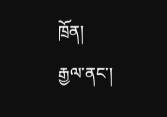ཁྲོན།
རྒྱལ་ནང་།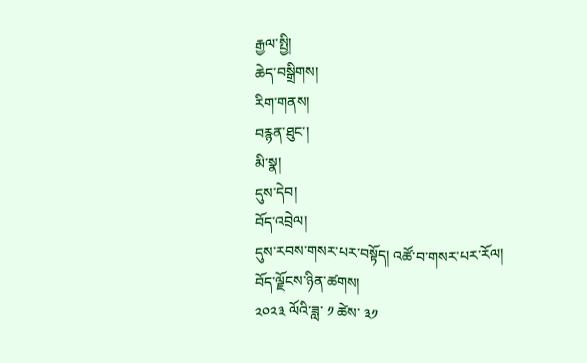རྒྱལ་སྤྱི།
ཆེད་བསྒྲིགས།
རིག་གནས།
བརྙན་ཐུང་།
མི་སྣ།
དུས་དེབ།
བོད་འབྲེལ།
དུས་རབས་གསར་པར་བསྟོད། འཚོ་བ་གསར་པར་རོལ།
བོད་ལྗོངས་ཉིན་ཚགས།
༢༠༢༣ ལོའི་ཟླ་ ༡ ཚེས་ ༣༡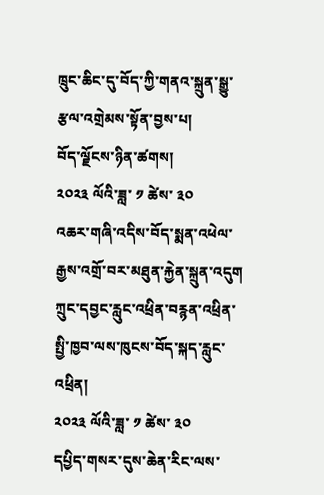ཁྲུང་ཆིང་དུ་བོད་ཀྱི་གནའ་སྐྲུན་སྒྱུ་རྩལ་འགྲེམས་སྟོན་བྱས་པ།
བོད་ལྗོངས་ཉིན་ཚགས།
༢༠༢༣ ལོའི་ཟླ་ ༡ ཚེས་ ༣༠
འཆར་གཞི་འདིས་བོད་སྨན་འཕེལ་རྒྱས་འགྲོ་བར་མཐུན་རྐྱེན་སྐྲུན་འདུག
ཀྲུང་དབྱང་རླུང་འཕྲིན་བརྙན་འཕྲིན་སྤྱི་ཁྱབ་ལས་ཁུངས་བོད་སྐད་རླུང་འཕྲིན།
༢༠༢༣ ལོའི་ཟླ་ ༡ ཚེས་ ༣༠
དཔྱིད་གསར་དུས་ཆེན་རིང་ལས་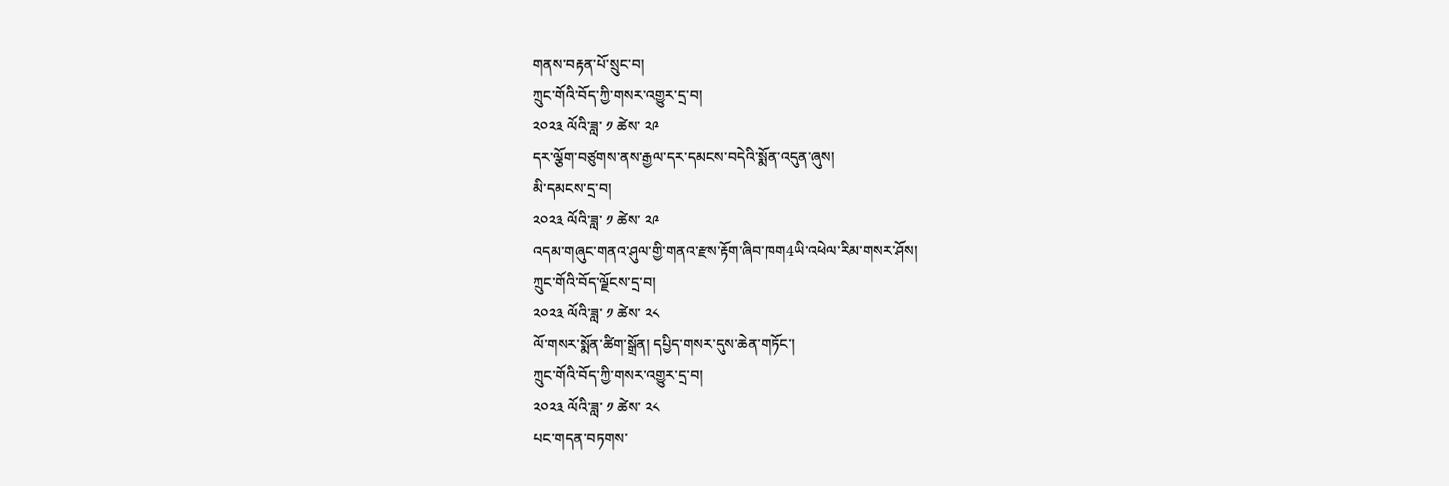གནས་བརྟན་པོ་སྲུང་བ།
ཀྲུང་གོའི་བོད་ཀྱི་གསར་འགྱུར་དྲ་བ།
༢༠༢༣ ལོའི་ཟླ་ ༡ ཚེས་ ༢༩
དར་ལྕོག་བཙུགས་ནས་རྒྱལ་དར་དམངས་བདེའི་སྨོན་འདུན་ཞུས།
མི་དམངས་དྲ་བ།
༢༠༢༣ ལོའི་ཟླ་ ༡ ཚེས་ ༢༩
འདམ་གཞུང་གནའ་ཤུལ་གྱི་གནའ་རྫས་རྟོག་ཞིབ་ཁག4ཡི་འཕེལ་རིམ་གསར་ཤོས།
ཀྲུང་གོའི་བོད་ལྗོངས་དྲ་བ།
༢༠༢༣ ལོའི་ཟླ་ ༡ ཚེས་ ༢༨
ལོ་གསར་སྨོན་ཚིག་སྒྲོན། དཔྱིད་གསར་དུས་ཆེན་གཏོང་།
ཀྲུང་གོའི་བོད་ཀྱི་གསར་འགྱུར་དྲ་བ།
༢༠༢༣ ལོའི་ཟླ་ ༡ ཚེས་ ༢༨
པང་གདན་བཏགས་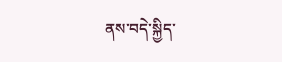ནས་བདེ་སྐྱིད་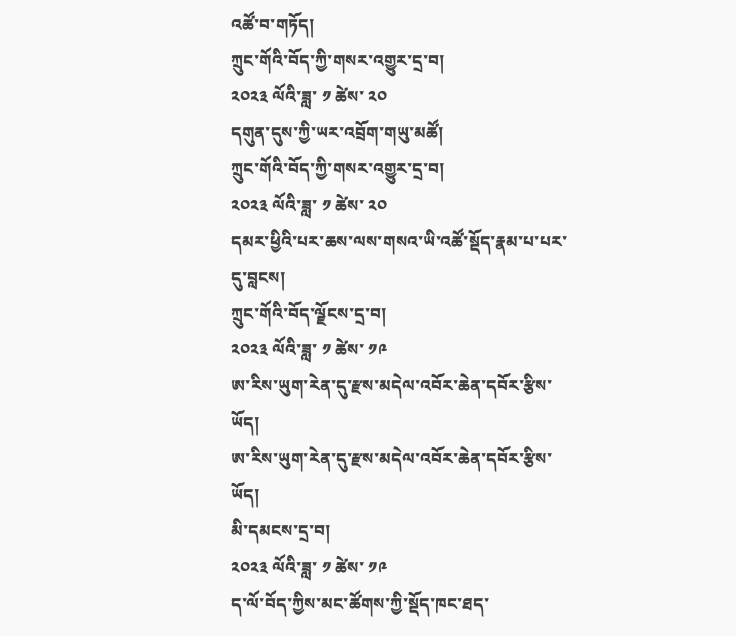འཚོ་བ་གཏོད།
ཀྲུང་གོའི་བོད་ཀྱི་གསར་འགྱུར་དྲ་བ།
༢༠༢༣ ལོའི་ཟླ་ ༡ ཚེས་ ༢༠
དགུན་དུས་ཀྱི་ཡར་འབྲོག་གཡུ་མཚོ།
ཀྲུང་གོའི་བོད་ཀྱི་གསར་འགྱུར་དྲ་བ།
༢༠༢༣ ལོའི་ཟླ་ ༡ ཚེས་ ༢༠
དམར་ཕྱིའི་པར་ཆས་ལས་གསའ་ཡི་འཚོ་སྡོད་རྣམ་པ་པར་དུ་བླངས།
ཀྲུང་གོའི་བོད་ལྗོངས་དྲ་བ།
༢༠༢༣ ལོའི་ཟླ་ ༡ ཚེས་ ༡༩
ཨ་རིས་ཡུག་རེན་དུ་རྫས་མདེལ་འབོར་ཆེན་དབོར་རྩིས་ཡོད།
ཨ་རིས་ཡུག་རེན་དུ་རྫས་མདེལ་འབོར་ཆེན་དབོར་རྩིས་ཡོད།
མི་དམངས་དྲ་བ།
༢༠༢༣ ལོའི་ཟླ་ ༡ ཚེས་ ༡༩
ད་ལོ་བོད་ཀྱིས་མང་ཚོགས་ཀྱི་སྡོད་ཁང་ཐད་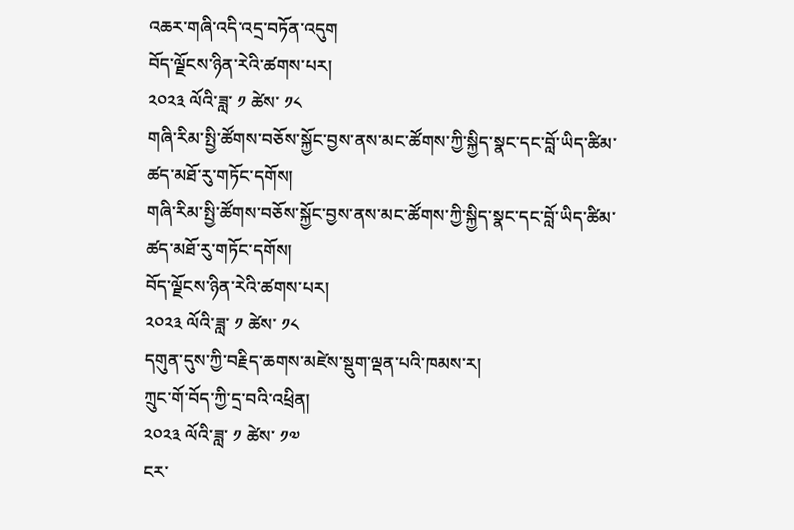འཆར་གཞི་འདི་འདྲ་བཏོན་འདུག
བོད་ལྗོངས་ཉིན་རེའི་ཚགས་པར།
༢༠༢༣ ལོའི་ཟླ་ ༡ ཚེས་ ༡༨
གཞི་རིམ་སྤྱི་ཚོགས་བཅོས་སྐྱོང་བྱས་ནས་མང་ཚོགས་ཀྱི་སྐྱིད་སྣང་དང་བློ་ཡིད་ཚིམ་ཚད་མཐོ་རུ་གཏོང་དགོས།
གཞི་རིམ་སྤྱི་ཚོགས་བཅོས་སྐྱོང་བྱས་ནས་མང་ཚོགས་ཀྱི་སྐྱིད་སྣང་དང་བློ་ཡིད་ཚིམ་ཚད་མཐོ་རུ་གཏོང་དགོས།
བོད་ལྗོངས་ཉིན་རེའི་ཚགས་པར།
༢༠༢༣ ལོའི་ཟླ་ ༡ ཚེས་ ༡༨
དགུན་དུས་ཀྱི་བརྗིད་ཆགས་མཛེས་སྡུག་ལྡན་པའི་ཁམས་ར།
ཀྲུང་གོ་བོད་ཀྱི་དྲ་བའི་འཕྲིན།
༢༠༢༣ ལོའི་ཟླ་ ༡ ཚེས་ ༡༧
ངར་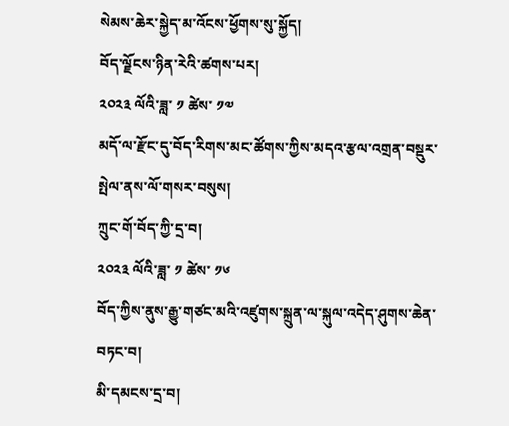སེམས་ཆེར་སྐྱེད་མ་འོངས་ཕྱོགས་སུ་སྐྱོད།
བོད་ལྗོངས་ཉིན་རེའི་ཚགས་པར།
༢༠༢༣ ལོའི་ཟླ་ ༡ ཚེས་ ༡༧
མདོ་ལ་རྫོང་དུ་བོད་རིགས་མང་ཚོགས་ཀྱིས་མདའ་རྩལ་འགྲན་བསྡུར་སྤེལ་ནས་ལོ་གསར་བསུས།
ཀྲུང་གོ་བོད་ཀྱི་དྲ་བ།
༢༠༢༣ ལོའི་ཟླ་ ༡ ཚེས་ ༡༦
བོད་ཀྱིས་ནུས་རྒྱུ་གཙང་མའི་འཛུགས་སྐྲུན་ལ་སྐུལ་འདེད་ཤུགས་ཆེན་བཏང་བ།
མི་དམངས་དྲ་བ།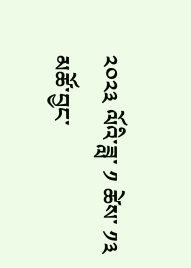༢༠༢༣ ལོའི་ཟླ་ ༡ ཚེས་ ༡༣
མཚོ་བྱང་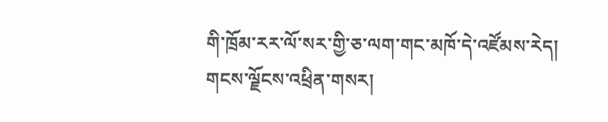གི་ཁྲོམ་རར་ལོ་སར་གྱི་ཅ་ལག་གང་མཁོ་དེ་འཛོམས་རེད།
གངས་ལྗོངས་འཕྲིན་གསར།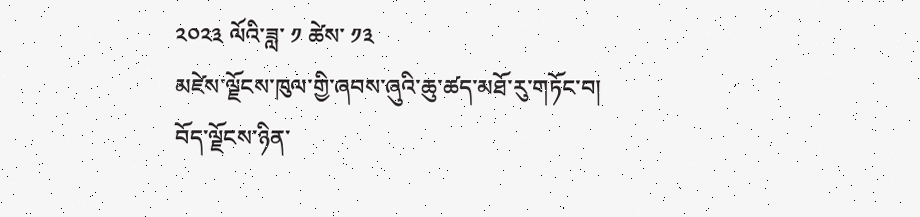༢༠༢༣ ལོའི་ཟླ་ ༡ ཚེས་ ༡༣
མཛེས་ལྗོངས་ཁུལ་གྱི་ཞབས་ཞུའི་ཆུ་ཚད་མཐོ་རུ་གཏོང་བ།
བོད་ལྗོངས་ཉིན་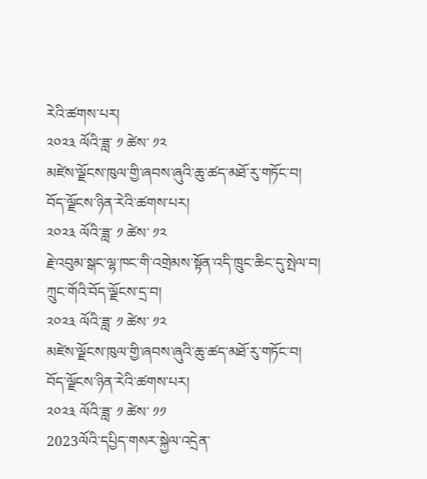རེའི་ཚགས་པར།
༢༠༢༣ ལོའི་ཟླ་ ༡ ཚེས་ ༡༢
མཛེས་ལྗོངས་ཁུལ་གྱི་ཞབས་ཞུའི་ཆུ་ཚད་མཐོ་རུ་གཏོང་བ།
བོད་ལྗོངས་ཉིན་རེའི་ཚགས་པར།
༢༠༢༣ ལོའི་ཟླ་ ༡ ཚེས་ ༡༢
རྗེ་འབུམ་སྒང་ལྷ་ཁང་གི་འགྲེམས་སྟོན་འདི་ཁྲུང་ཆིང་དུ་སྤེལ་བ།
ཀྲུང་གོའི་བོད་ལྗོངས་དྲ་བ།
༢༠༢༣ ལོའི་ཟླ་ ༡ ཚེས་ ༡༢
མཛེས་ལྗོངས་ཁུལ་གྱི་ཞབས་ཞུའི་ཆུ་ཚད་མཐོ་རུ་གཏོང་བ།
བོད་ལྗོངས་ཉིན་རེའི་ཚགས་པར།
༢༠༢༣ ལོའི་ཟླ་ ༡ ཚེས་ ༡༡
2023ལོའི་དཔྱིད་གསར་སྐྱེལ་འདྲེན་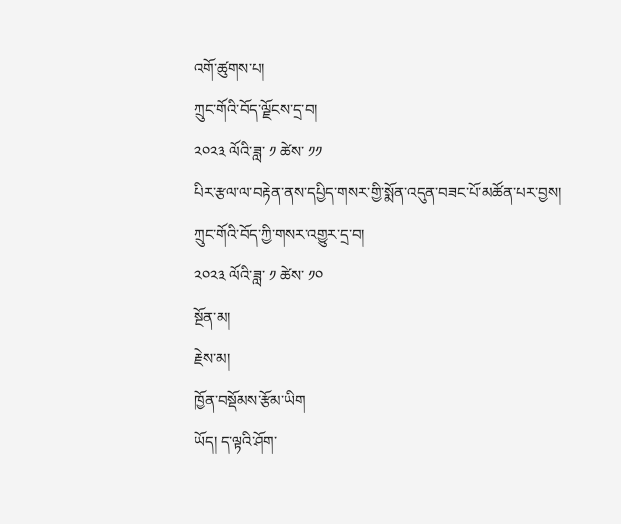འགོ་ཚུགས་པ།
ཀྲུང་གོའི་བོད་ལྗོངས་དྲ་བ།
༢༠༢༣ ལོའི་ཟླ་ ༡ ཚེས་ ༡༡
པིར་རྩལ་ལ་བརྟེན་ནས་དཔྱིད་གསར་གྱི་སྨོན་འདུན་བཟང་པོ་མཚོན་པར་བྱས།
ཀྲུང་གོའི་བོད་ཀྱི་གསར་འགྱུར་དྲ་བ།
༢༠༢༣ ལོའི་ཟླ་ ༡ ཚེས་ ༡༠
སྔོན་མ།
རྗེས་མ།
ཁྱོན་བསྡོམས་རྩོམ་ཡིག
ཡོད། ད་ལྟའི་ཤོག་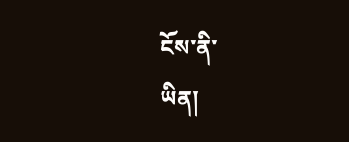ངོས་ནི་
ཡིན།